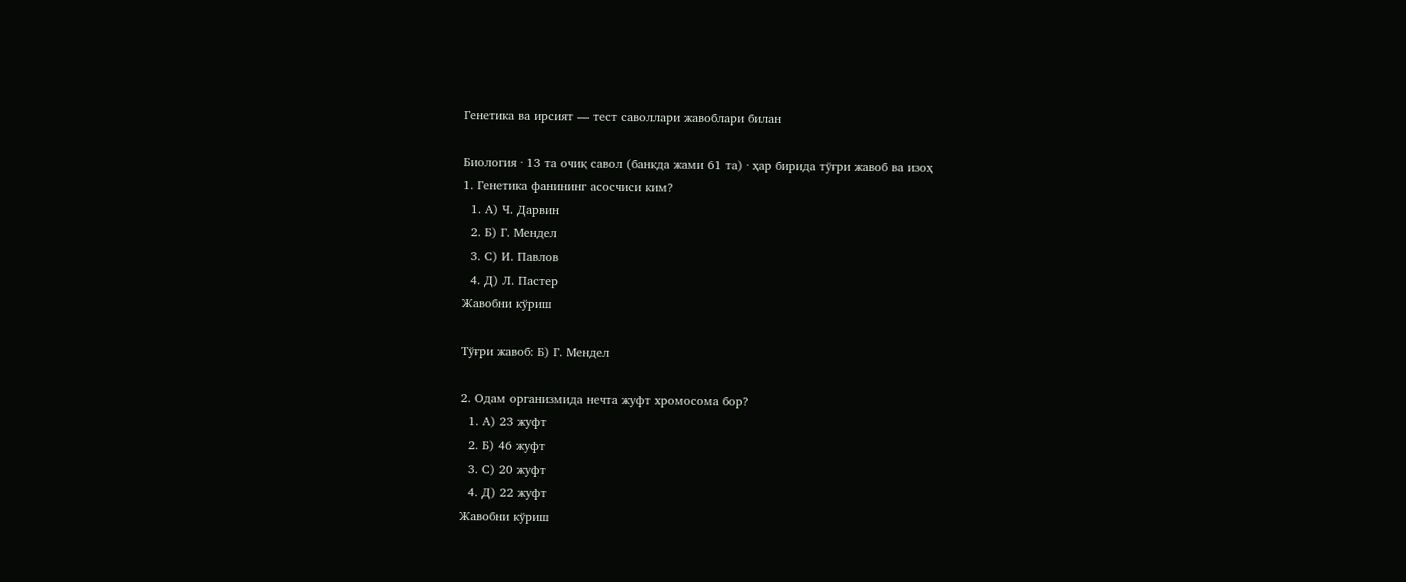Генетика ва ирсият — тест саволлари жавоблари билан

Биология · 13 та очиқ савол (банкда жами 61 та) · ҳар бирида тўғри жавоб ва изоҳ
1. Генетика фанининг асосчиси ким?
  1. А) Ч. Дарвин
  2. Б) Г. Мендел
  3. С) И. Павлов
  4. Д) Л. Пастер
Жавобни кўриш

Тўғри жавоб: Б) Г. Мендел

2. Одам организмида нечта жуфт хромосома бор?
  1. А) 23 жуфт
  2. Б) 46 жуфт
  3. С) 20 жуфт
  4. Д) 22 жуфт
Жавобни кўриш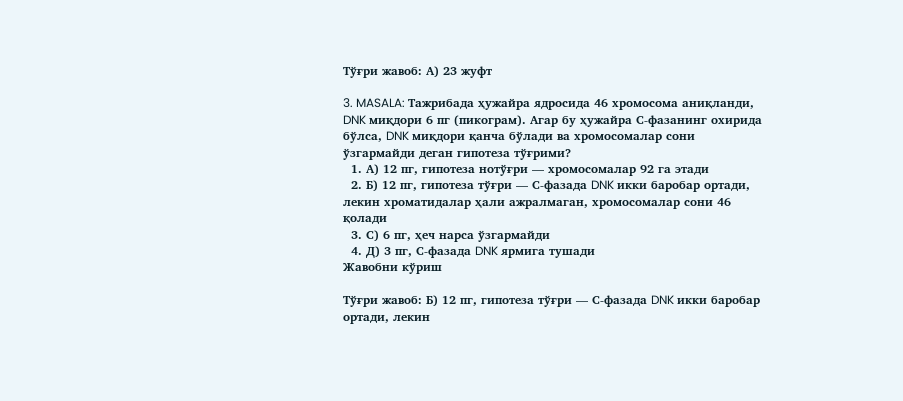Тўғри жавоб: А) 23 жуфт

3. MASALA: Тажрибада ҳужайра ядросида 46 хромосома аниқланди, DNK миқдори 6 пг (пикограм). Агар бу ҳужайра С-фазанинг охирида бўлса, DNK миқдори қанча бўлади ва хромосомалар сони ўзгармайди деган гипотеза тўғрими?
  1. А) 12 пг, гипотеза нотўғри — хромосомалар 92 га этади
  2. Б) 12 пг, гипотеза тўғри — С-фазада DNK икки баробар ортади, лекин хроматидалар ҳали ажралмаган, хромосомалар сони 46 қолади
  3. С) 6 пг, ҳеч нарса ўзгармайди
  4. Д) 3 пг, С-фазада DNK ярмига тушади
Жавобни кўриш

Тўғри жавоб: Б) 12 пг, гипотеза тўғри — С-фазада DNK икки баробар ортади, лекин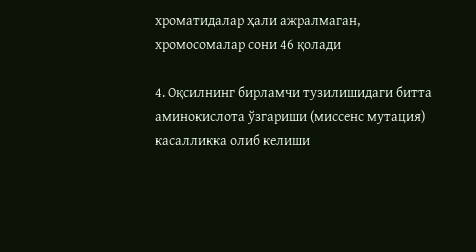хроматидалар ҳали ажралмаган, хромосомалар сони 46 қолади

4. Оқсилнинг бирламчи тузилишидаги битта аминокислота ўзгариши (миссенс мутация) касалликка олиб келиши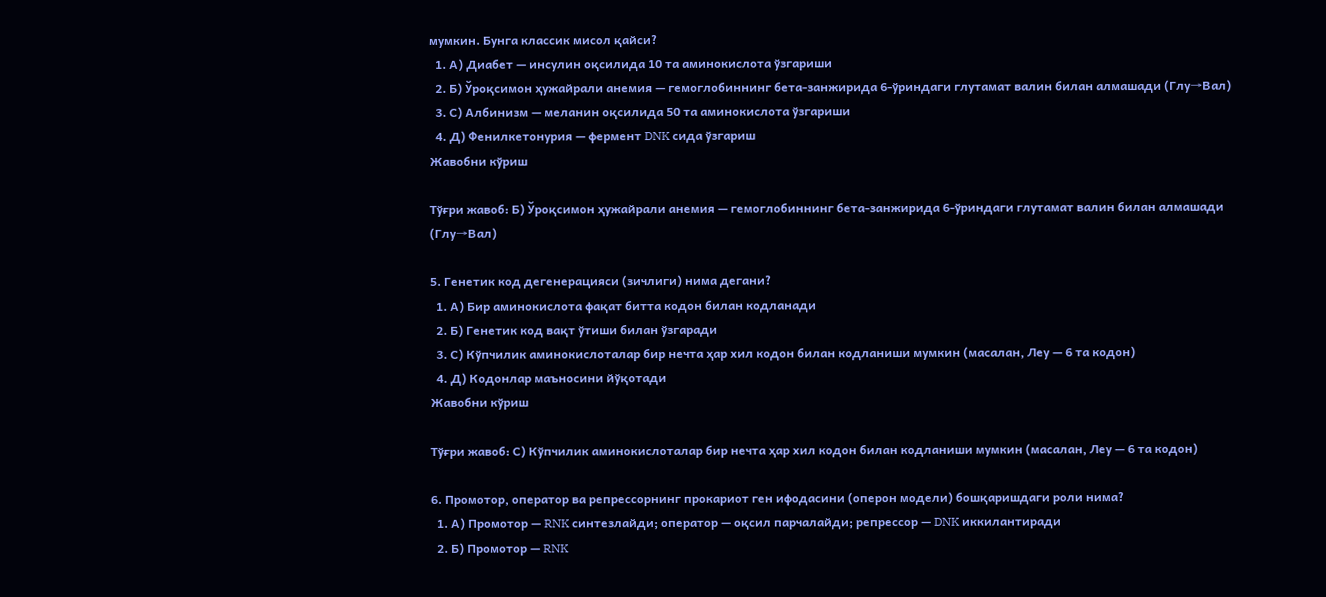мумкин. Бунга классик мисол қайси?
  1. А) Диабет — инсулин оқсилида 10 та аминокислота ўзгариши
  2. Б) Ўроқсимон ҳужайрали анемия — гемоглобиннинг бета-занжирида 6-ўриндаги глутамат валин билан алмашади (Глу→Вал)
  3. С) Албинизм — меланин оқсилида 50 та аминокислота ўзгариши
  4. Д) Фенилкетонурия — фермент DNK сида ўзгариш
Жавобни кўриш

Тўғри жавоб: Б) Ўроқсимон ҳужайрали анемия — гемоглобиннинг бета-занжирида 6-ўриндаги глутамат валин билан алмашади (Глу→Вал)

5. Генетик код дегенерацияси (зичлиги) нима дегани?
  1. А) Бир аминокислота фақат битта кодон билан кодланади
  2. Б) Генетик код вақт ўтиши билан ўзгаради
  3. С) Кўпчилик аминокислоталар бир нечта ҳар хил кодон билан кодланиши мумкин (масалан, Леу — 6 та кодон)
  4. Д) Кодонлар маъносини йўқотади
Жавобни кўриш

Тўғри жавоб: С) Кўпчилик аминокислоталар бир нечта ҳар хил кодон билан кодланиши мумкин (масалан, Леу — 6 та кодон)

6. Промотор, оператор ва репрессорнинг прокариот ген ифодасини (оперон модели) бошқаришдаги роли нима?
  1. А) Промотор — RNK синтезлайди; оператор — оқсил парчалайди; репрессор — DNK иккилантиради
  2. Б) Промотор — RNK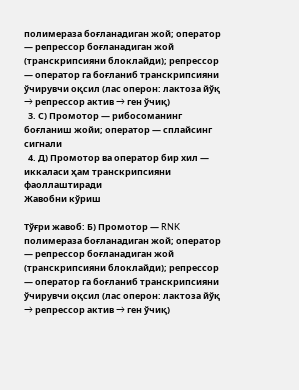полимераза боғланадиган жой; оператор — репрессор боғланадиган жой (транскрипсияни блоклайди); репрессор — оператор га боғланиб транскрипсияни ўчирувчи оқсил (лас оперон: лактоза йўқ → репрессор актив → ген ўчиқ)
  3. С) Промотор — рибосоманинг боғланиш жойи; оператор — сплайсинг сигнали
  4. Д) Промотор ва оператор бир хил — иккаласи ҳам транскрипсияни фаоллаштиради
Жавобни кўриш

Тўғри жавоб: Б) Промотор — RNK полимераза боғланадиган жой; оператор — репрессор боғланадиган жой (транскрипсияни блоклайди); репрессор — оператор га боғланиб транскрипсияни ўчирувчи оқсил (лас оперон: лактоза йўқ → репрессор актив → ген ўчиқ)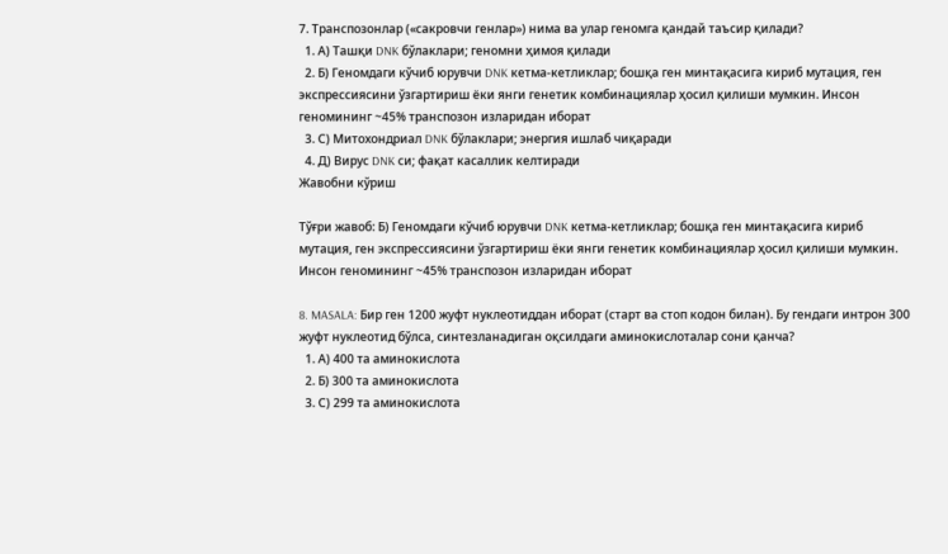7. Транспозонлар («сакровчи генлар») нима ва улар геномга қандай таъсир қилади?
  1. А) Ташқи DNK бўлаклари; геномни ҳимоя қилади
  2. Б) Геномдаги кўчиб юрувчи DNK кетма-кетликлар; бошқа ген минтақасига кириб мутация, ген экспрессиясини ўзгартириш ёки янги генетик комбинациялар ҳосил қилиши мумкин. Инсон геномининг ~45% транспозон изларидан иборат
  3. С) Митохондриал DNK бўлаклари; энергия ишлаб чиқаради
  4. Д) Вирус DNK си; фақат касаллик келтиради
Жавобни кўриш

Тўғри жавоб: Б) Геномдаги кўчиб юрувчи DNK кетма-кетликлар; бошқа ген минтақасига кириб мутация, ген экспрессиясини ўзгартириш ёки янги генетик комбинациялар ҳосил қилиши мумкин. Инсон геномининг ~45% транспозон изларидан иборат

8. MASALA: Бир ген 1200 жуфт нуклеотиддан иборат (старт ва стоп кодон билан). Бу гендаги интрон 300 жуфт нуклеотид бўлса, синтезланадиган оқсилдаги аминокислоталар сони қанча?
  1. А) 400 та аминокислота
  2. Б) 300 та аминокислота
  3. С) 299 та аминокислота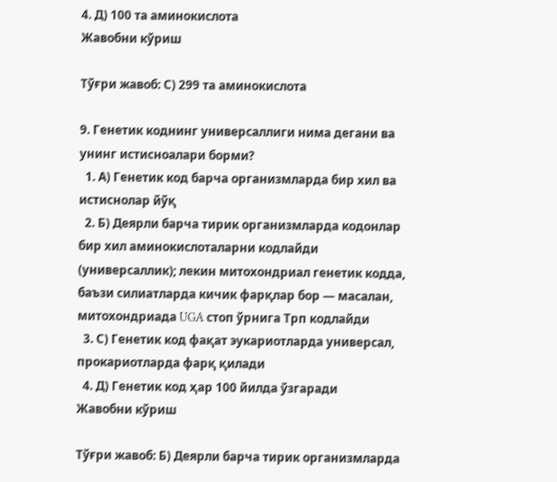4. Д) 100 та аминокислота
Жавобни кўриш

Тўғри жавоб: С) 299 та аминокислота

9. Генетик коднинг универсаллиги нима дегани ва унинг истисноалари борми?
  1. А) Генетик код барча организмларда бир хил ва истиснолар йўқ
  2. Б) Деярли барча тирик организмларда кодонлар бир хил аминокислоталарни кодлайди (универсаллик); лекин митохондриал генетик кодда, баъзи силиатларда кичик фарқлар бор — масалан, митохондриада UGA стоп ўрнига Трп кодлайди
  3. С) Генетик код фақат эукариотларда универсал, прокариотларда фарқ қилади
  4. Д) Генетик код ҳар 100 йилда ўзгаради
Жавобни кўриш

Тўғри жавоб: Б) Деярли барча тирик организмларда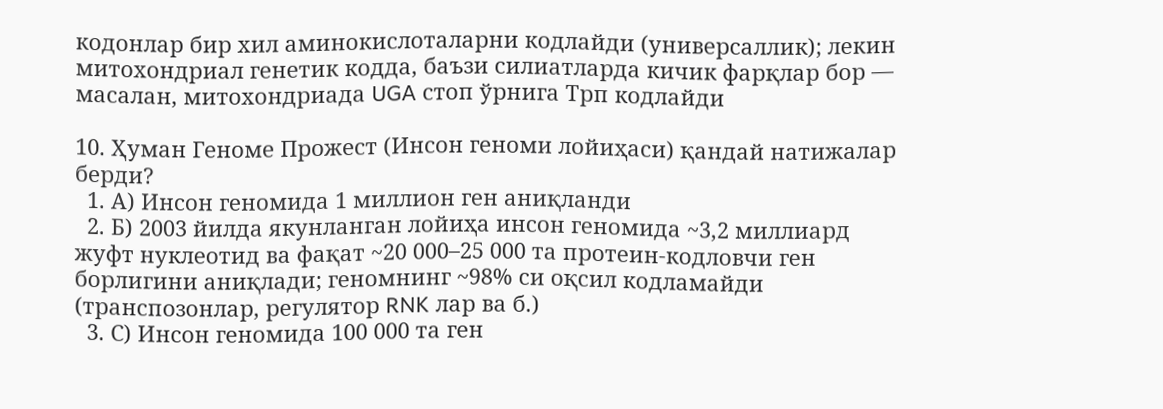кодонлар бир хил аминокислоталарни кодлайди (универсаллик); лекин митохондриал генетик кодда, баъзи силиатларда кичик фарқлар бор — масалан, митохондриада UGA стоп ўрнига Трп кодлайди

10. Ҳуман Геноме Прожест (Инсон геноми лойиҳаси) қандай натижалар берди?
  1. А) Инсон геномида 1 миллион ген аниқланди
  2. Б) 2003 йилда якунланган лойиҳа инсон геномида ~3,2 миллиард жуфт нуклеотид ва фақат ~20 000–25 000 та протеин-кодловчи ген борлигини аниқлади; геномнинг ~98% си оқсил кодламайди (транспозонлар, регулятор RNK лар ва б.)
  3. С) Инсон геномида 100 000 та ген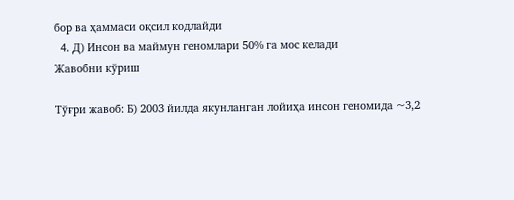бор ва ҳаммаси оқсил кодлайди
  4. Д) Инсон ва маймун геномлари 50% га мос келади
Жавобни кўриш

Тўғри жавоб: Б) 2003 йилда якунланган лойиҳа инсон геномида ~3,2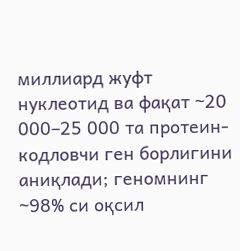миллиард жуфт нуклеотид ва фақат ~20 000–25 000 та протеин-кодловчи ген борлигини аниқлади; геномнинг ~98% си оқсил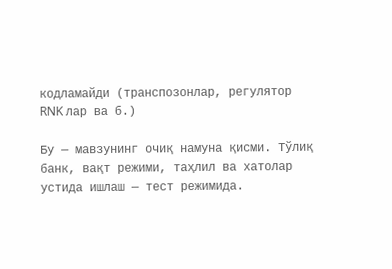кодламайди (транспозонлар, регулятор RNK лар ва б.)

Бу — мавзунинг очиқ намуна қисми. Тўлиқ банк, вақт режими, таҳлил ва хатолар устида ишлаш — тест режимида.